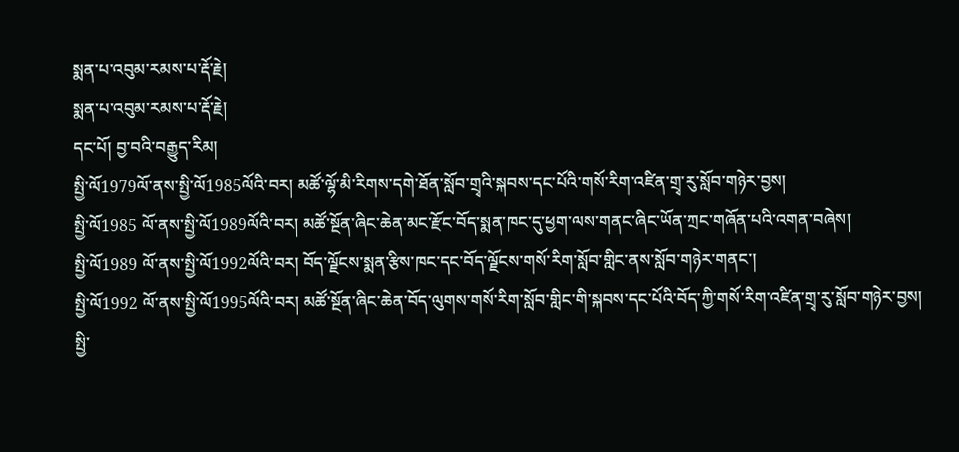སྨན་པ་འབུམ་རམས་པ་རྡོ་རྗེ།
སྨན་པ་འབུམ་རམས་པ་རྡོ་རྗེ།
དང་པོ། བྱ་བའི་བརྒྱུད་རིམ།
སྤྱི་ལོ1979ལོ་ནས་སྤྱི་ལོ1985ལོའི་བར། མཚོ་ལྷོ་མི་རིགས་དགེ་ཐོན་སློབ་གྲྭའི་སྐབས་དང་པོའི་གསོ་རིག་འཛིན་གྲྭ་རུ་སློབ་གཉེར་བྱས།
སྤྱི་ལོ1985 ལོ་ནས་སྤྱི་ལོ1989ལོའི་བར། མཚོ་སྔོན་ཞིང་ཆེན་མང་རྫོང་བོད་སྨན་ཁང་དུ་ཕྱག་ལས་གནང་ཞིང་ཡོན་ཀྲང་གཞོན་པའི་འགན་བཞེས།
སྤྱི་ལོ1989 ལོ་ནས་སྤྱི་ལོ1992ལོའི་བར། བོད་ལྗོངས་སྨན་རྩིས་ཁང་དང་བོད་ལྗོངས་གསོ་རིག་སློབ་གླིང་ནས་སློབ་གཉེར་གནང་།
སྤྱི་ལོ1992 ལོ་ནས་སྤྱི་ལོ1995ལོའི་བར། མཚོ་སྔོན་ཞིང་ཆེན་བོད་ལུགས་གསོ་རིག་སློབ་གླིང་གི་སྐབས་དང་པོའི་བོད་ཀྱི་གསོ་རིག་འཛིན་གྲྭ་རུ་སློབ་གཉེར་བྱས།
སྤྱི་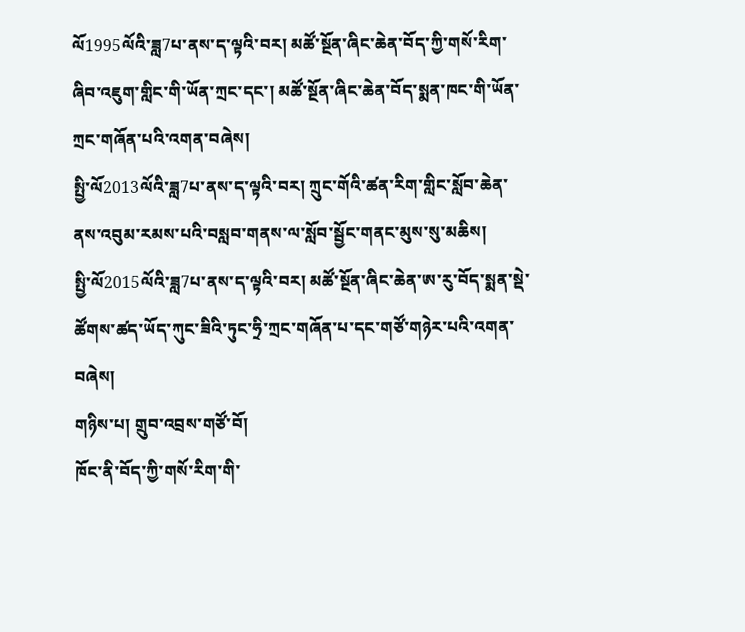ལོ1995ལོའི་ཟླ7པ་ནས་ད་ལྟའི་བར། མཚོ་སྔོན་ཞིང་ཆེན་བོད་ཀྱི་གསོ་རིག་ཞིབ་འཇུག་གླིང་གི་ཡོན་ཀྲང་དང་། མཚོ་སྔོན་ཞིང་ཆེན་བོད་སྨན་ཁང་གི་ཡོན་ཀྲང་གཞོན་པའི་འགན་བཞེས།
སྤྱི་ལོ2013ལོའི་ཟླ7པ་ནས་ད་ལྟའི་བར། ཀྲུང་གོའི་ཚན་རིག་གླིང་སློབ་ཆེན་ནས་འབུམ་རམས་པའི་བསླབ་གནས་ལ་སློབ་སྦྱོང་གནང་མུས་སུ་མཆིས།
སྤྱི་ལོ2015ལོའི་ཟླ7པ་ནས་ད་ལྟའི་བར། མཚོ་སྔོན་ཞིང་ཆེན་ཨ་རུ་བོད་སྨན་སྡེ་ཚོགས་ཚད་ཡོད་ཀུང་ཟིའི་ཏུང་ཧྲི་ཀྲང་གཞོན་པ་དང་གཙོ་གཉེར་པའི་འགན་བཞེས།
གཉིས་པ། གྲུབ་འབྲས་གཙོ་བོ།
ཁོང་ནི་བོད་ཀྱི་གསོ་རིག་གི་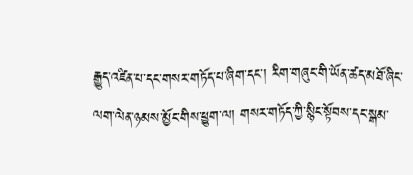རྒྱུད་འཛིན་པ་དང་གསར་གཏོད་པ་ཞིག་དང་། རིག་གཞུང་གི་ཡོན་ཚད་མཐོ་ཞིང་ལག་ལེན་ཉམས་མྱོང་གིས་ཕྱུག་ལ། གསར་གཏོད་ཀྱི་སྙིང་སྟོབས་དང་སྒམ་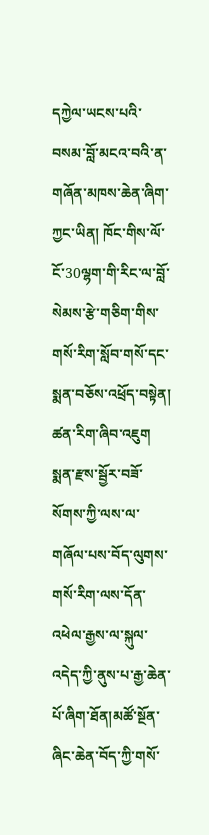དཀྱེལ་ཡངས་པའི་བསམ་བློ་མངའ་བའི་ན་གཞོན་མཁས་ཆེན་ཞིག་ཀྱང་ཡིན། ཁོང་གིས་ལོ་ངོ་30ལྷག་གི་རིང་ལ་བློ་སེམས་རྩེ་གཅིག་གིས་གསོ་རིག་སློབ་གསོ་དང་སྨན་བཅོས་འཕྲོད་བསྟེན། ཚན་རིག་ཞིབ་འཇུག སྨན་རྫས་སྦྱོར་བཟོ་སོགས་ཀྱི་ལས་ལ་གཞོལ་པས་བོད་ལུགས་གསོ་རིག་ལས་དོན་འཕེལ་རྒྱས་ལ་སྐུལ་འདེད་ཀྱི་ནུས་པ་རྒྱ་ཆེན་པོ་ཞིག་ཐོན།མཚོ་སྔོན་ཞིང་ཆེན་བོད་ཀྱི་གསོ་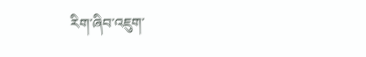རིག་ཞིབ་འཇུག་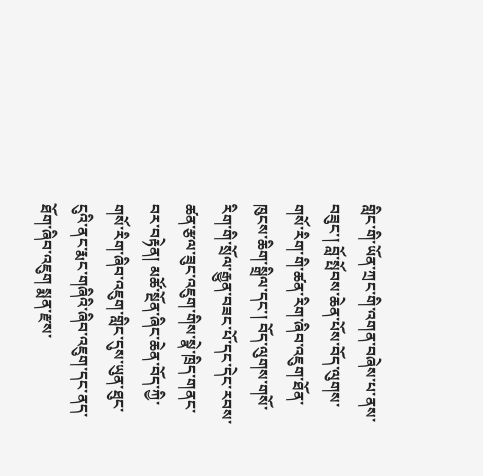གླིང་གི་ཡོན་ཀྲང་གི་འགན་བཞེས་པ་ནས་བཟུང་། བློ་སྤོབས་ཆེན་པོས་བོད་ལུགས་གསོ་རིག་གི་ཚན་རིག་ཞིབ་འཇུག་ཐོན་ཁུངས་ཆིག་སྒྲིལ་དང་། བོད་ལུགས་གསོ་རིག་གི་སྲོལ་རྒྱུན་བཟང་པོ་དང་དེང་རབས་ཚན་རྩལ་ཟུང་འཇུག་གིས་སྣེ་ཁྲིད་གནང་བར་བརྟེན། མཚོ་སྔོན་ཞིང་ཆེན་བོད་ཀྱི་གསོ་རིག་ཞིབ་འཇུག་གླིང་དུས་ཡུན་ཐུང་ངུའི་ནང་རྨང་གཞིའི་ཞིབ་འཇུག་དང་ནད་ཐོག་ཞིབ་འཇུག སྨན་རྫས་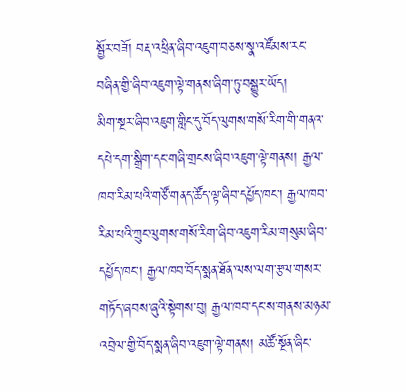སྦྱོར་བཟོ། བརྡ་འཕྲིན་ཞིབ་འཇུག་བཅས་སྣ་འཛོམས་རང་བཞིན་གྱི་ཞིབ་འཇུག་ལྟེ་གནས་ཞིག་ཏུ་བསྒྱུར་ཡོད།
མིག་སྔར་ཞིབ་འཇུག་གླིང་དུ་བོད་ལུགས་གསོ་རིག་གི་གནའ་དཔེ་དག་སྒྲིག་དང་གཞི་གྲངས་ཞིབ་འཇུག་ལྟེ་གནས། རྒྱལ་ཁབ་རིམ་པའི་གཙོ་གནད་ཚོད་ལྟ་ཞིབ་དཔྱོད་ཁང་། རྒྱལ་ཁབ་རིམ་པའི་ཀྲུང་ལུགས་གསོ་རིག་ཞིབ་འཇུག་རིམ་གསུམ་ཞིབ་དཔྱོད་ཁང་། རྒྱལ་ཁབ་བོད་སྨན་ཐོན་ལས་ལག་རྩལ་གསར་གཏོད་ཞབས་ཞུའི་སྟེགས་བུ། རྒྱལ་ཁབ་དང་ས་གནས་མཉམ་འབྲེལ་གྱི་བོད་སྨན་ཞིབ་འཇུག་ལྟེ་གནས། མཚོ་སྔོན་ཞིང་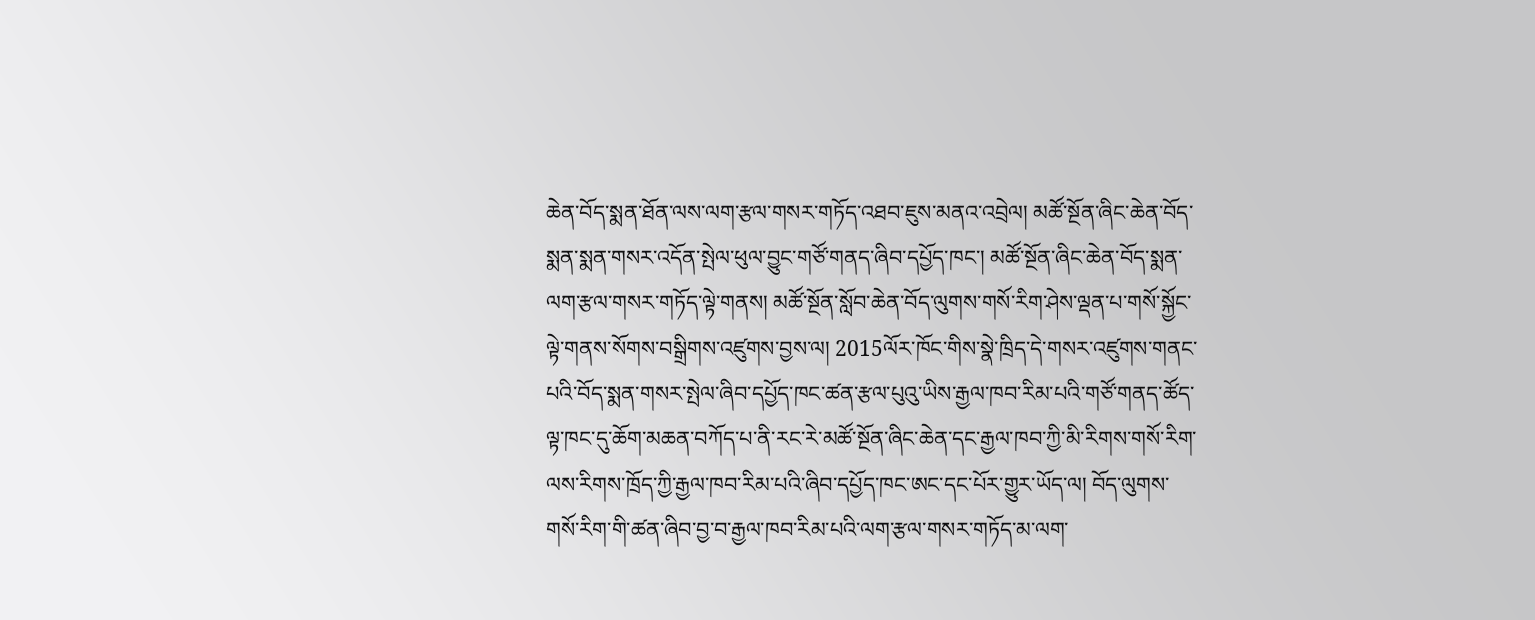ཆེན་བོད་སྨན་ཐོན་ལས་ལག་རྩལ་གསར་གཏོད་འཐབ་ཇུས་མནའ་འབྲེལ། མཚོ་སྔོན་ཞིང་ཆེན་བོད་སྨན་སྨན་གསར་འདོན་སྤེལ་ཕུལ་བྱུང་གཙོ་གནད་ཞིབ་དཔྱོད་ཁང་། མཚོ་སྔོན་ཞིང་ཆེན་བོད་སྨན་ལག་རྩལ་གསར་གཏོད་ལྟེ་གནས། མཚོ་སྔོན་སློབ་ཆེན་བོད་ལུགས་གསོ་རིག་ཤེས་ལྡན་པ་གསོ་སྐྱོང་ལྟེ་གནས་སོགས་བསྒྲིགས་འཛུགས་བྱས་ལ། 2015ལོར་ཁོང་གིས་སྣེ་ཁྲིད་དེ་གསར་འཛུགས་གནང་པའི་བོད་སྨན་གསར་སྤེལ་ཞིབ་དཔྱོད་ཁང་ཚན་རྩལ་པུའུ་ཡིས་རྒྱལ་ཁབ་རིམ་པའི་གཙོ་གནད་ཚོད་ལྟ་ཁང་དུ་ཆོག་མཆན་བཀོད་པ་ནི་རང་རེ་མཚོ་སྔོན་ཞིང་ཆེན་དང་རྒྱལ་ཁབ་ཀྱི་མི་རིགས་གསོ་རིག་ལས་རིགས་ཁྲོད་ཀྱི་རྒྱལ་ཁབ་རིམ་པའི་ཞིབ་དཔྱོད་ཁང་ཨང་དང་པོར་གྱུར་ཡོད་ལ། བོད་ལུགས་གསོ་རིག་གི་ཚན་ཞིབ་བྱ་བ་རྒྱལ་ཁབ་རིམ་པའི་ལག་རྩལ་གསར་གཏོད་མ་ལག་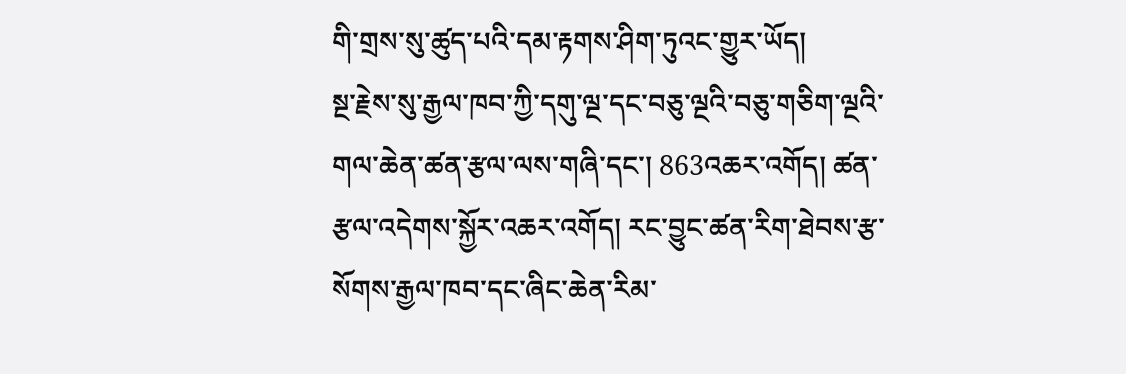གི་གྲས་སུ་ཚུད་པའི་དམ་རྟགས་ཤིག་ཏུའང་གྱུར་ཡོད།
སྔ་རྗེས་སུ་རྒྱལ་ཁབ་ཀྱི་དགུ་ལྔ་དང་བཅུ་ལྔའི་བཅུ་གཅིག་ལྔའི་གལ་ཆེན་ཚན་རྩལ་ལས་གཞི་དང་། 863འཆར་འགོད། ཚན་རྩལ་འདེགས་སྐྱོར་འཆར་འགོད། རང་བྱུང་ཚན་རིག་ཐེབས་རྩ་སོགས་རྒྱལ་ཁབ་དང་ཞིང་ཆེན་རིམ་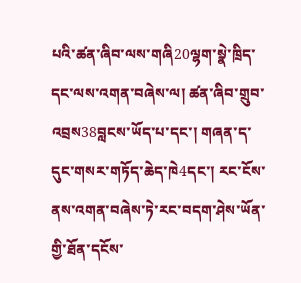པའི་ཚན་ཞིབ་ལས་གཞི20ལྷག་སྣེ་ཁྲིད་དང་ལས་འགན་བཞེས་ལ། ཚན་ཞིབ་གྲུབ་འབྲས38བླངས་ཡོད་པ་དང་། གཞན་ད་དུང་གསར་གཏོད་ཆེད་ཁེ4དང་། རང་ངོས་ནས་འགན་བཞེས་ཏེ་རང་བདག་ཤེས་ཡོན་གྱི་ཐོན་དངོས་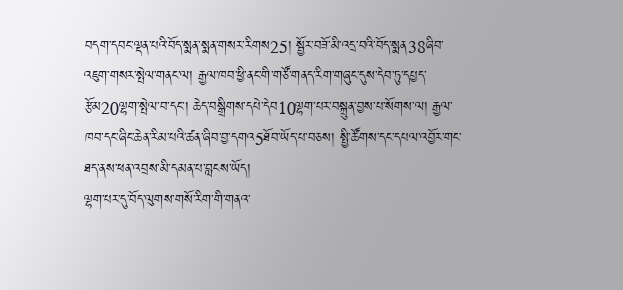བདག་དབང་ལྡན་པའི་བོད་སྨན་སྨན་གསར་རིགས25། སྦྱོར་བཟོ་མི་འདྲ་བའི་བོད་སྨན38ཞིབ་འཇུག་གསར་སྤེལ་གནང་ལ། རྒྱལ་ཁབ་ཕྱི་ནང་གི་གཙོ་གནད་རིག་གཞུང་དུས་དེབ་ཏུ་དཔྱད་རྩོམ20ལྷག་སྤེལ་བ་དང་། ཆེད་བསྒྲིགས་དཔེ་དེབ10ལྷག་པར་བསྐྲུན་བྱས་པ་སོགས་ལ། རྒྱལ་ཁབ་དང་ཞིང་ཆེན་རིམ་པའི་ཚན་ཞིབ་བྱ་དགའ5ཐོབ་ཡོད་པ་བཅས། སྤྱི་ཚོགས་དང་དཔལ་འབྱོར་གང་ཐད་ནས་ཕན་འབྲས་མི་དམན་པ་བླངས་ཡོད།
ལྷག་པར་དུ་བོད་ལུགས་གསོ་རིག་གི་གནའ་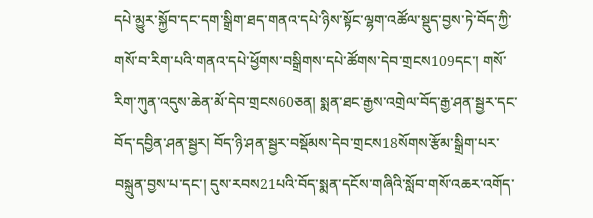དཔེ་མྱུར་སྐྱོབ་དང་དག་སྒྲིག་ཐད་གནའ་དཔེ་ཉིས་སྟོང་ལྷག་འཚོལ་སྡུད་བྱས་ཏེ་བོད་ཀྱི་གསོ་བ་རིག་པའི་གནའ་དཔེ་ཕྱོགས་བསྒྲིགས་དཔེ་ཚོགས་དེབ་གྲངས109དང་། གསོ་རིག་ཀུན་འདུས་ཆེན་མོ་དེབ་གྲངས60ཅན། སྨན་ཐང་རྒྱས་འགྲེལ་བོད་རྒྱ་ཤན་སྦྱར་དང་བོད་དབྱིན་ཤན་སྦྱར། བོད་ཉི་ཤན་སྦྱར་བསྡོམས་དེབ་གྲངས18སོགས་རྩོམ་སྒྲིག་པར་བསྐྲུན་བྱས་པ་དང་། དུས་རབས21པའི་བོད་སྨན་དངོས་གཞིའི་སློབ་གསོ་འཆར་འགོད་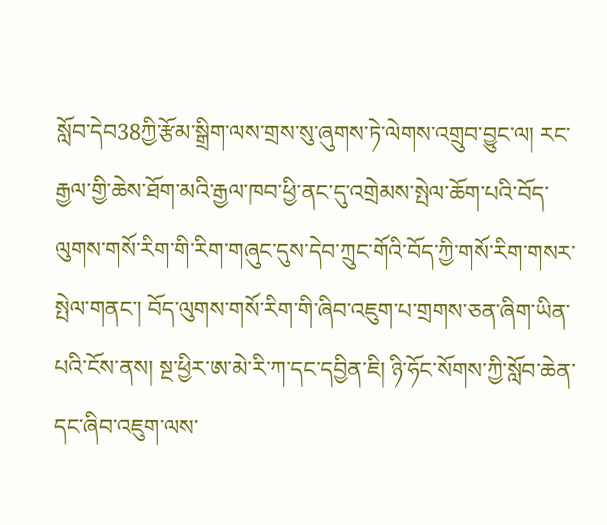སློབ་དེབ38ཀྱི་རྩོམ་སྒྲིག་ལས་གྲས་སུ་ཞུགས་ཏེ་ལེགས་འགྲུབ་བྱུང་ལ། རང་རྒྱལ་གྱི་ཆེས་ཐོག་མའི་རྒྱལ་ཁབ་ཕྱི་ནང་དུ་འགྲེམས་སྤེལ་ཆོག་པའི་བོད་ལུགས་གསོ་རིག་གི་རིག་གཞུང་དུས་དེབ་ཀྲུང་གོའི་བོད་ཀྱི་གསོ་རིག་གསར་སྤེལ་གནང་། བོད་ལུགས་གསོ་རིག་གི་ཞིབ་འཇུག་པ་གྲགས་ཅན་ཞིག་ཡིན་པའི་ངོས་ནས། སྔ་ཕྱིར་ཨ་མེ་རི་ཀ་དང་དབྱིན་ཇི། ཉི་ཧོང་སོགས་ཀྱི་སློབ་ཆེན་དང་ཞིབ་འཇུག་ལས་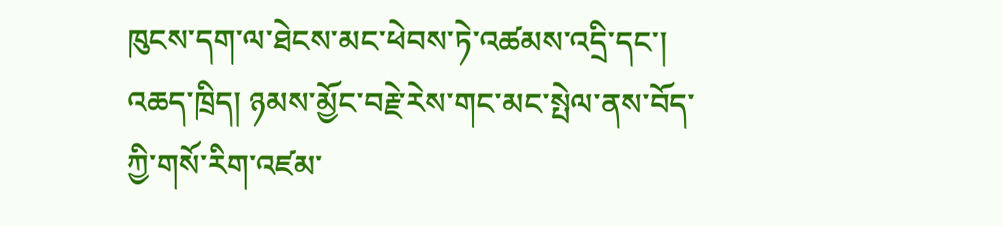ཁུངས་དག་ལ་ཐེངས་མང་ཕེབས་ཏེ་འཚམས་འདྲི་དང་། འཆད་ཁྲིད། ཉམས་མྱོང་བརྗེ་རེས་གང་མང་སྤེལ་ནས་བོད་ཀྱི་གསོ་རིག་འཛམ་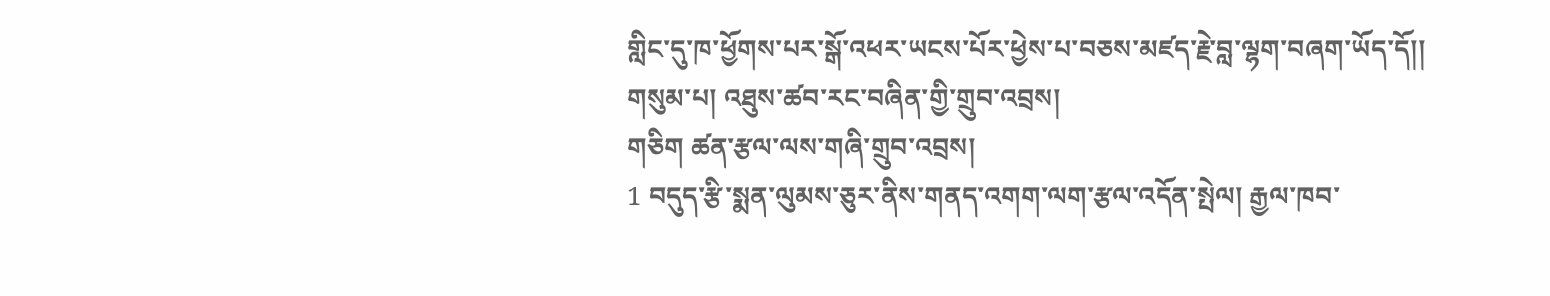གླིང་དུ་ཁ་ཕྱོགས་པར་སྒོ་འཕར་ཡངས་པོར་ཕྱེས་པ་བཅས་མཛད་རྗེ་བླ་ལྷག་བཞག་ཡོད་དོ།།
གསུམ་པ། འཐུས་ཚབ་རང་བཞིན་གྱི་གྲུབ་འབྲས།
གཅིག ཚན་རྩལ་ལས་གཞི་གྲུབ་འབྲས།
1 བདུད་རྩི་སྨན་ལུམས་ཅུར་ནིས་གནད་འགག་ལག་རྩལ་འདོན་སྤེལ། རྒྱལ་ཁབ་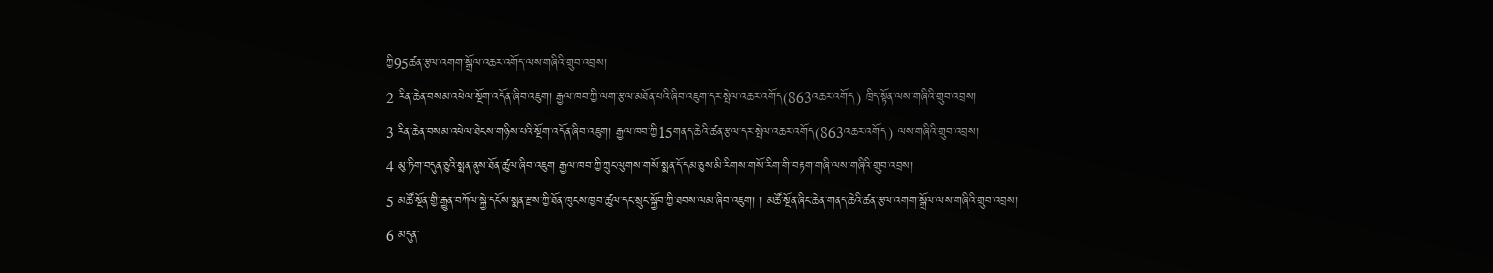ཀྱི95ཚན་རྩལ་འགག་སྒྲོལ་འཆར་འགོད་ལས་གཞིའི་གྲུབ་འབྲས།
2 རིན་ཆེན་བསམ་འཕེལ་སྔོག་འདོན་ཞིབ་འཇུག། རྒྱལ་ཁབ་ཀྱི་ལག་རྩལ་མཐོན་པའི་ཞིབ་འཇུག་དར་སྤེལ་འཆར་འགོད(863འཆར་འགོད) ཁྲིད་སྟོན་ལས་གཞིའི་གྲུབ་འབྲས།
3 རིན་ཆེན་བསམ་འཕེལ་ཐེངས་གཉིས་པའི་སྔོག་འདོན་ཞིབ་འཇུག། རྒྱལ་ཁབ་ཀྱི15གནད་ཆེའི་ཚན་རྩལ་དར་སྤེལ་འཆར་འགོད(863འཆར་འགོད) ལས་གཞིའི་གྲུབ་འབྲས།
4 མུ་ཏིག་བདུན་ཅུའི་སྨན་ནུས་ཐོན་ཚུལ་ཞིབ་འཇུག རྒྱལ་ཁབ་ཀྱི་ཀྲུང་ལུགས་གསོ་སྨན་དོ་དམ་ཅུས་མི་རིགས་གསོ་རིག་གི་བརྟག་གཞི་ལས་གཞིའི་གྲུབ་འབྲས།
5 མཚོ་སྔོན་གྱི་རྒྱུན་བཀོལ་སྐྱེ་དངོས་སྨན་རྫས་ཀྱི་ཐོན་ཁུངས་ཁྱབ་ཚུལ་དང་སྲུང་སྐྱོབ་ཀྱི་ཐབས་ལམ་ཞིབ་འཇུག། ། མཚོ་སྔོན་ཞིང་ཆེན་གནད་ཆེའི་ཚན་རྩལ་འགག་སྒྲོལ་ལས་གཞིའི་གྲུབ་འབྲས།
6 མདུན་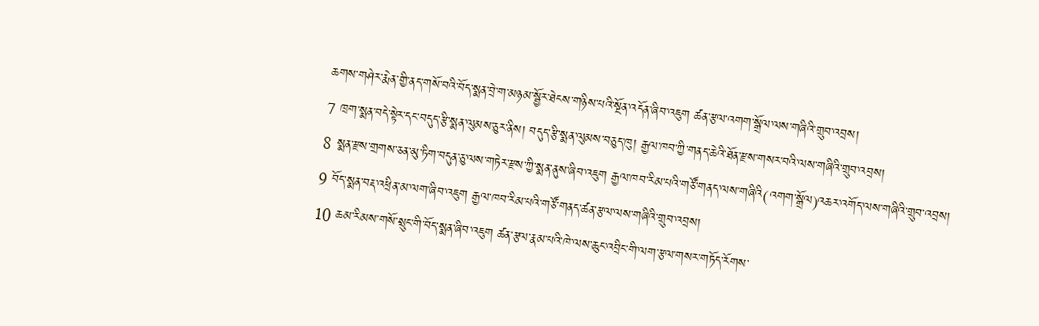ཆགས་གཤེར་རྨེན་གྱི་ནད་གསོ་བའི་བོད་སྨན་བྲེ་ག་མཉམ་སྦྱོར་ཐེངས་གཉིས་པའི་སྔོན་འདོན་ཞིབ་འཇུག ཚན་རྩལ་འགག་སྒྲོལ་ལས་གཞིའི་གྲུབ་འབྲས།
7 ཁྲག་སྨན་བདེ་སྟེར་དང་བདུད་རྩི་སྨན་ལུམས་ཅུར་ནིས། བདུད་རྩི་སྨན་ལུམས་བཅུད་ཁུ། རྒྱལ་ཁབ་ཀྱི་གནད་ཆེའི་ཐོན་རྫས་གསར་བའི་ལས་གཞིའི་གྲུབ་འབྲས།
8 སྨན་རྫས་གྲགས་ཅན་མུ་ཏིག་བདུན་ཅུ་ལས་གཏེར་རྫས་ཀྱི་སྨན་ནུས་ཞིབ་འཇུག རྒྱལ་ཁབ་རིམ་པའི་གཙོ་གནད་ལས་གཞིའི(འགག་སྒྲོལ)འཆར་འགོད་ལས་གཞིའི་གྲུབ་འབྲས།
9 བོད་སྨན་བརྡ་འཕྲིན་མ་ལག་ཞིབ་འཇུག རྒྱལ་ཁབ་རིམ་པའི་གཙོ་གནད་ཚན་རྩལ་ལས་གཞིའི་གྲུབ་འབྲས།
10 ཆམ་རིམས་གསོ་སྲུང་གི་བོད་སྨན་ཞིབ་འཇུག ཚན་རྩལ་རྣམ་པའི་ཁེ་ལས་ཆུང་འབྲིང་གི་ལག་རྩལ་གསར་གཏོད་རོགས་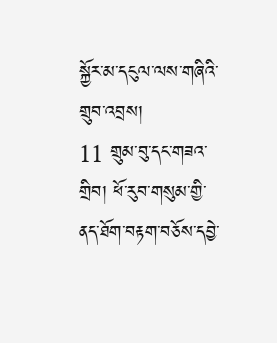སྐྱོར་མ་དངུལ་ལས་གཞིའི་གྲུབ་འབྲས།
11 གྲུམ་བུ་དང་གཟའ་གྲིབ། ཕོ་རུབ་གསུམ་གྱི་ནད་ཐོག་བརྟག་བཅོས་དབྱེ་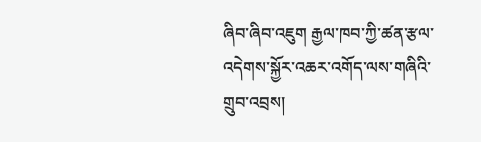ཞིབ་ཞིབ་འཇུག རྒྱལ་ཁབ་ཀྱི་ཚན་རྩལ་འདེགས་སྐྱོར་འཆར་འགོད་ལས་གཞིའི་གྲུབ་འབྲས།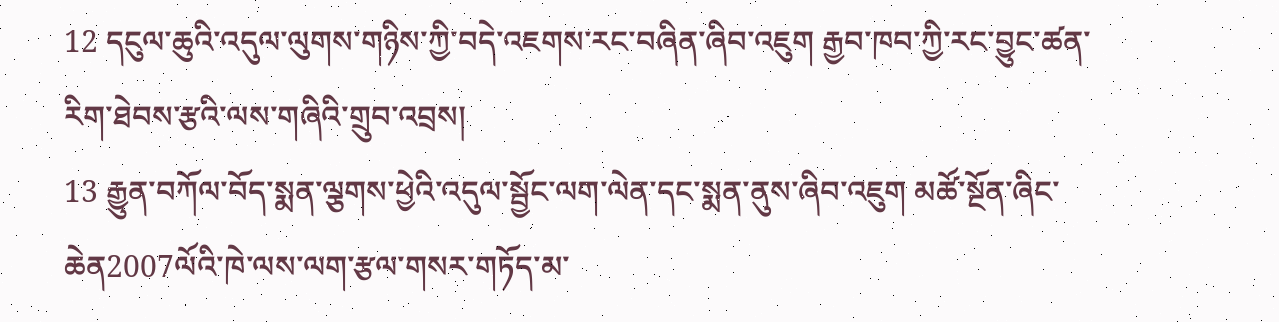12 དངུལ་ཆུའི་འདུལ་ལུགས་གཉིས་ཀྱི་བདེ་འཇགས་རང་བཞིན་ཞིབ་འཇུག རྒྱབ་ཁབ་ཀྱི་རང་བྱུང་ཚན་རིག་ཐེབས་རྩའི་ལས་གཞིའི་གྲུབ་འབྲས།
13 རྒྱུན་བཀོལ་བོད་སྨན་ལྕགས་ཕྱེའི་འདུལ་སྦྱོང་ལག་ལེན་དང་སྨན་ནུས་ཞིབ་འཇུག མཚོ་སྔོན་ཞིང་ཆེན2007ལོའི་ཁེ་ལས་ལག་རྩལ་གསར་གཏོད་མ་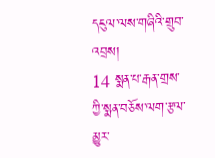དངུལ་ལས་གཞིའི་གྲུབ་འབྲས།
14 སྨན་པ་རྒན་གྲས་ཀྱི་སྨན་བཅོས་ལག་རྩལ་མྱུར་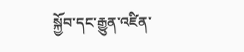སྐྱོབ་དང་རྒྱུན་འཛིན་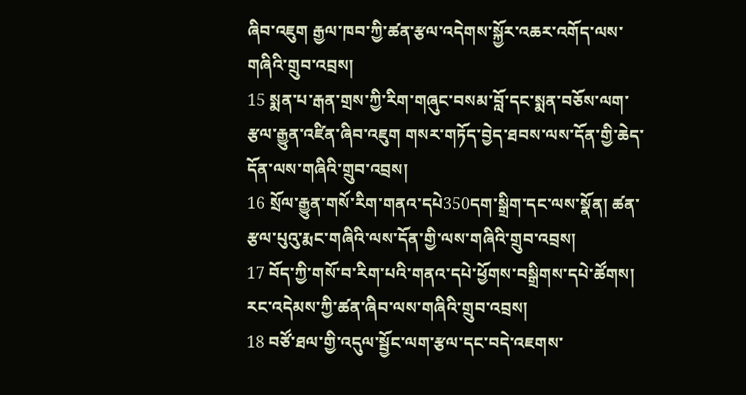ཞིབ་འཇུག རྒྱལ་ཁབ་ཀྱི་ཚན་རྩལ་འདེགས་སྐྱོར་འཆར་འགོད་ལས་གཞིའི་གྲུབ་འབྲས།
15 སྨན་པ་རྒན་གྲས་ཀྱི་རིག་གཞུང་བསམ་བློ་དང་སྨན་བཅོས་ལག་རྩལ་རྒྱུན་འཛིན་ཞིབ་འཇུག གསར་གཏོད་བྱེད་ཐབས་ལས་དོན་གྱི་ཆེད་དོན་ལས་གཞིའི་གྲུབ་འབྲས།
16 སྲོལ་རྒྱུན་གསོ་རིག་གནའ་དཔེ350དག་སྒྲིག་དང་ལས་སྣོན། ཚན་རྩལ་པུའུ་རྨང་གཞིའི་ལས་དོན་གྱི་ལས་གཞིའི་གྲུབ་འབྲས།
17 བོད་ཀྱི་གསོ་བ་རིག་པའི་གནའ་དཔེ་ཕྱོགས་བསྒྲིགས་དཔེ་ཚོགས། རང་འདེམས་ཀྱི་ཚན་ཞིབ་ལས་གཞིའི་གྲུབ་འབྲས།
18 བཙོ་ཐལ་གྱི་འདུལ་སྦྱོང་ལག་རྩལ་དང་བདེ་འཇགས་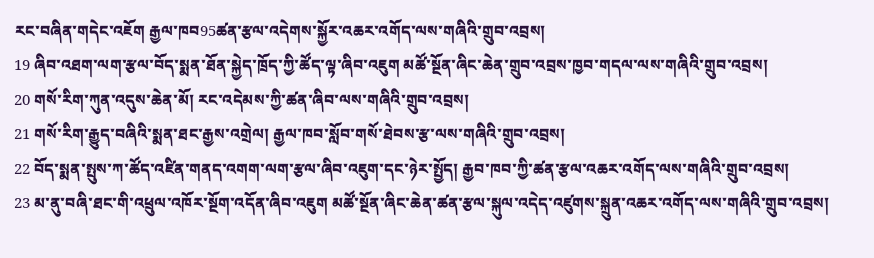རང་བཞིན་གདེང་འཇོག རྒྱལ་ཁབ95ཚན་རྩལ་འདེགས་སྐྱོར་འཆར་འགོད་ལས་གཞིའི་གྲུབ་འབྲས།
19 ཞིབ་འཐག་ལག་རྩལ་བོད་སྨན་ཐོན་སྐྱེད་ཁྲོད་ཀྱི་ཚོད་ལྟ་ཞིབ་འཇུག མཚོ་སྔོན་ཞིང་ཆེན་གྲུབ་འབྲས་ཁྱབ་གདལ་ལས་གཞིའི་གྲུབ་འབྲས།
20 གསོ་རིག་ཀུན་འདུས་ཆེན་མོ། རང་འདེམས་ཀྱི་ཚན་ཞིབ་ལས་གཞིའི་གྲུབ་འབྲས།
21 གསོ་རིག་རྒྱུད་བཞིའི་སྨན་ཐང་རྒྱས་འགྲེལ། རྒྱལ་ཁབ་སློབ་གསོ་ཐེབས་རྩ་ལས་གཞིའི་གྲུབ་འབྲས།
22 བོད་སྨན་སྤུས་ཀ་ཚོད་འཛིན་གནད་འགག་ལག་རྩལ་ཞིབ་འཇུག་དང་ཉེར་སྤྱོད། རྒྱབ་ཁབ་ཀྱི་ཚན་རྩལ་འཆར་འགོད་ལས་གཞིའི་གྲུབ་འབྲས།
23 མ་ནུ་བཞི་ཐང་གི་འཕྲུལ་འཁོར་སྔོག་འདོན་ཞིབ་འཇུག མཚོ་སྔོན་ཞིང་ཆེན་ཚན་རྩལ་སྐུལ་འདེད་འཛུགས་སྐྲུན་འཆར་འགོད་ལས་གཞིའི་གྲུབ་འབྲས།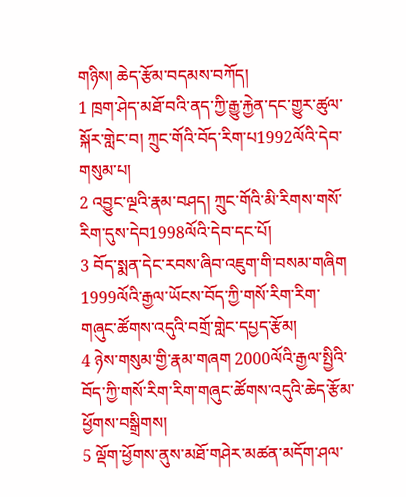གཉིས། ཆེད་རྩོམ་བདམས་བཀོད།
1 ཁྲག་ཤེད་མཐོ་བའི་ནད་ཀྱི་རྒྱུ་རྐྱེན་དང་གྱུར་ཚུལ་སྐོར་གླེང་བ། ཀྲུང་གོའི་བོད་རིག་པ1992ལོའི་དེབ་གསུམ་པ།
2 འབྱུང་ལྔའི་རྣམ་བཤད། ཀྲུང་གོའི་མི་རིགས་གསོ་རིག་དུས་དེབ1998ལོའི་དེབ་དང་པོ།
3 བོད་སྨན་དེང་རབས་ཞིབ་འཇུག་གི་བསམ་གཞིག 1999ལོའི་རྒྱལ་ཡོངས་བོད་ཀྱི་གསོ་རིག་རིག་གཞུང་ཚོགས་འདུའི་བགྲོ་གླེང་དཔྱད་རྩོམ།
4 ཉེས་གསུམ་གྱི་རྣམ་གཞག 2000ལོའི་རྒྱལ་སྤྱིའི་བོད་ཀྱི་གསོ་རིག་རིག་གཞུང་ཚོགས་འདུའི་ཆེད་རྩོམ་ཕྱོགས་བསྒྲིགས།
5 ལྡོག་ཕྱོགས་ནུས་མཐོ་གཤེར་མཚན་མདོག་ཤལ་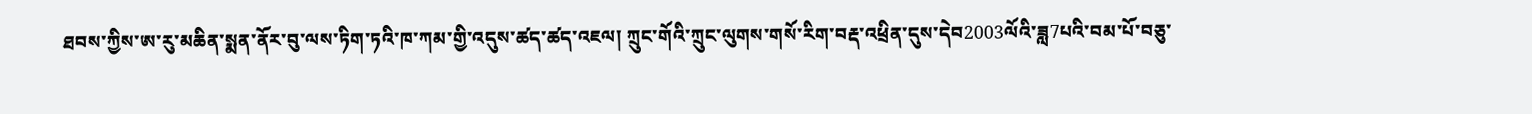ཐབས་ཀྱིས་ཨ་རུ་མཆིན་སྨན་ནོར་བུ་ལས་ཏིག་ཏའི་ཁ་ཀམ་གྱི་འདུས་ཚད་ཚད་འཇལ། ཀྲུང་གོའི་ཀྲུང་ལུགས་གསོ་རིག་བརྡ་འཕྲིན་དུས་དེབ2003ལོའི་ཟླ7པའི་བམ་པོ་བཅུ་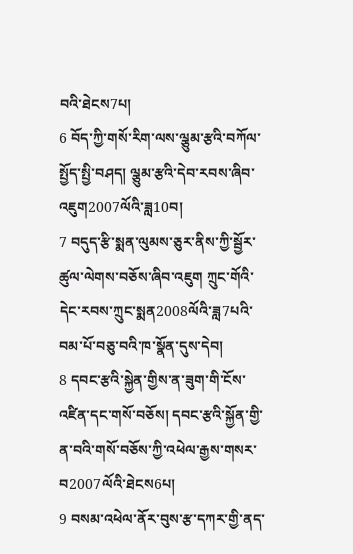བའི་ཐེངས7པ།
6 བོད་ཀྱི་གསོ་རིག་ལས་ལྕུམ་རྩའི་བཀོལ་སྤྱོད་སྤྱི་བཤད། ལྕུམ་རྩའི་དེབ་རབས་ཞིབ་འཇུག2007ལོའི་ཟླ10བ།
7 བདུད་རྩི་སྨན་ལུམས་ཅུར་ནིས་ཀྱི་སྦྱོར་ཚུལ་ལེགས་བཅོས་ཞིབ་འཇུག ཀྲུང་གོའི་དེང་རབས་ཀྲུང་སྨན2008ལོའི་ཟླ7པའི་བམ་པོ་བཅུ་བའི་ཁ་སྣོན་དུས་དེབ།
8 དབང་རྩའི་སྐྱེན་གྱིས་ན་ཟུག་གི་ངོས་འཛིན་དང་གསོ་བཅོས། དབང་རྩའི་སྐྱོན་གྱི་ན་བའི་གསོ་བཅོས་ཀྱི་འཕེལ་རྒྱས་གསར་བ2007ལོའི་ཐེངས6པ།
9 བསམ་འཕེལ་ནོར་བུས་རྩ་དཀར་གྱི་ནད་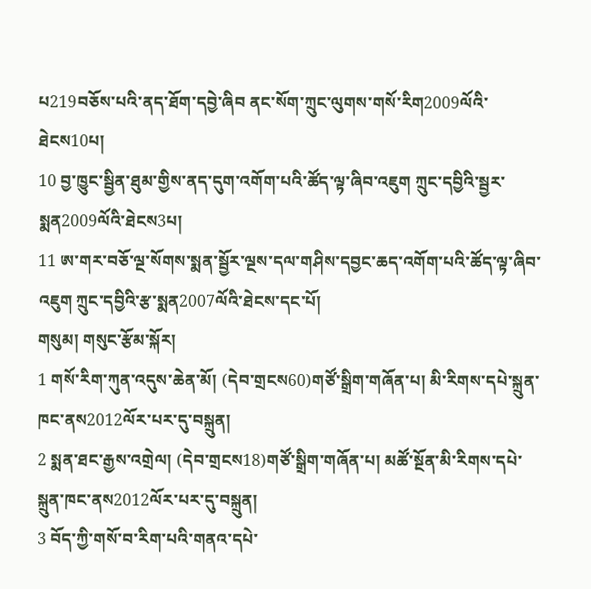པ219བཅོས་པའི་ནད་ཐོག་དབྱེ་ཞིབ ནང་སོག་ཀྲུང་ལུགས་གསོ་རིག2009ལོའི་ཐེངས10པ།
10 བྱ་ཁྱུང་སྦྱིན་ཐུམ་གྱིས་ནད་དུག་འགོག་པའི་ཚོད་ལྟ་ཞིབ་འཇུག ཀྲུང་དབྱིའི་སྦྱར་སྨན2009ལོའི་ཐེངས3པ།
11 ཨ་གར་བཅོ་ལྔ་སོགས་སྨན་སྦྱོར་ལྔས་དལ་གཤིས་དབྱང་ཆད་འགོག་པའི་ཚོད་ལྟ་ཞིབ་འཇུག ཀྲུང་དབྱིའི་རྩ་སྨན2007ལོའི་ཐེངས་དང་པོ།
གསུམ། གསུང་རྩོམ་སྐོར།
1 གསོ་རིག་ཀུན་འདུས་ཆེན་མོ། (དེབ་གྲངས60)གཙོ་སྒྲིག་གཞོན་པ། མི་རིགས་དཔེ་སྐྲུན་ཁང་ནས2012ལོར་པར་དུ་བསྐྲུན།
2 སྨན་ཐང་རྒྱས་འགྲེལ། (དེབ་གྲངས18)གཙོ་སྒྲིག་གཞོན་པ། མཚོ་སྔོན་མི་རིགས་དཔེ་སྐྲུན་ཁང་ནས2012ལོར་པར་དུ་བསྐྲུན།
3 བོད་ཀྱི་གསོ་བ་རིག་པའི་གནའ་དཔེ་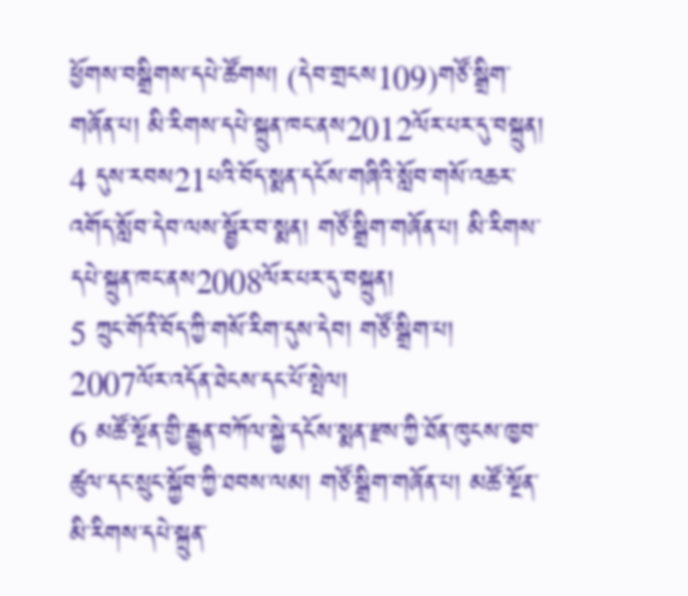ཕྱོགས་བསྒྲིགས་དཔེ་ཚོགས། (དེབ་གྲངས109)གཙོ་སྒྲིག་གཞོན་པ། མི་རིགས་དཔེ་སྐྲུན་ཁང་ནས2012ལོར་པར་དུ་བསྐྲུན།
4 དུས་རབས21པའི་བོད་སྨན་དངོས་གཞིའི་སློབ་གསོ་འཆར་འགོད་སློབ་དེབ་ལས་སྦྱོར་བ་སྨན། གཙོ་སྒྲིག་གཞོན་པ། མི་རིགས་དཔེ་སྐྲུན་ཁང་ནས2008ལོར་པར་དུ་བསྐྲུན།
5 ཀྲུང་གོའི་བོད་ཀྱི་གསོ་རིག་དུས་དེབ། གཙོ་སྒྲིག་པ། 2007ལོར་འདོན་ཐེངས་དང་པོ་སྤེལ།
6 མཚོ་སྔོན་གྱི་རྒྱུན་བཀོལ་སྐྱེ་དངོས་སྨན་རྫས་ཀྱི་ཐོན་ཁུངས་ཁྱབ་ཚུལ་དང་སྲུང་སྐྱོབ་ཀྱི་ཐབས་ལམ། གཙོ་སྒྲིག་གཞོན་པ། མཚོ་སྔོན་མི་རིགས་དཔེ་སྐྲུན་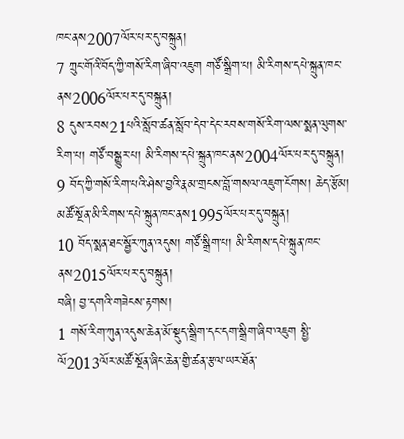ཁང་ནས2007ལོར་པར་དུ་བསྐྲུན།
7 ཀྲུང་གོའི་བོད་ཀྱི་གསོ་རིག་ཞིབ་འཇུག གཙོ་སྒྲིག་པ། མི་རིགས་དཔེ་སྐྲུན་ཁང་ནས2006ལོར་པར་དུ་བསྐྲུན།
8 དུས་རབས21པའི་སློབ་ཚན་སློབ་དེབ་དེང་རབས་གསོ་རིག་ལས་སྨན་ལུགས་རིག་པ། གཙོ་བསྒྱུར་པ། མི་རིགས་དཔེ་སྐྲུན་ཁང་ནས2004ལོར་པར་དུ་བསྐྲུན།
9 བོད་ཀྱི་གསོ་རིག་པའི་ཤེས་བྱའི་རྣམ་གྲངས་བློ་གསལ་འཇུག་ངོགས། ཆེད་རྩོམ། མཚོ་སྔོན་མི་རིགས་དཔེ་སྐྲུན་ཁང་ནས1995ལོར་པར་དུ་བསྐྲུན།
10 བོད་སྨན་ཐང་སྦྱོར་ཀུན་འདུས། གཙོ་སྒྲིག་པ། མི་རིགས་དཔེ་སྐྲུན་ཁང་ནས2015ལོར་པར་དུ་བསྐྲུན།
བཞི། བྱ་དགའི་གཟེངས་རྟགས།
1 གསོ་རིག་ཀུན་འདུས་ཆེན་མོ་སྡུད་སྒྲིག་དང་དག་སྒྲིག་ཞིབ་འཇུག སྤྱི་ལོ2013ལོར་མཚོ་སྔོན་ཞིང་ཆེན་གྱི་ཚན་རྩལ་ཡར་ཐོན་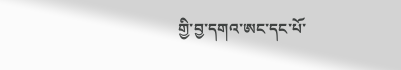གྱི་བྱ་དགའ་ཨང་དང་པོ་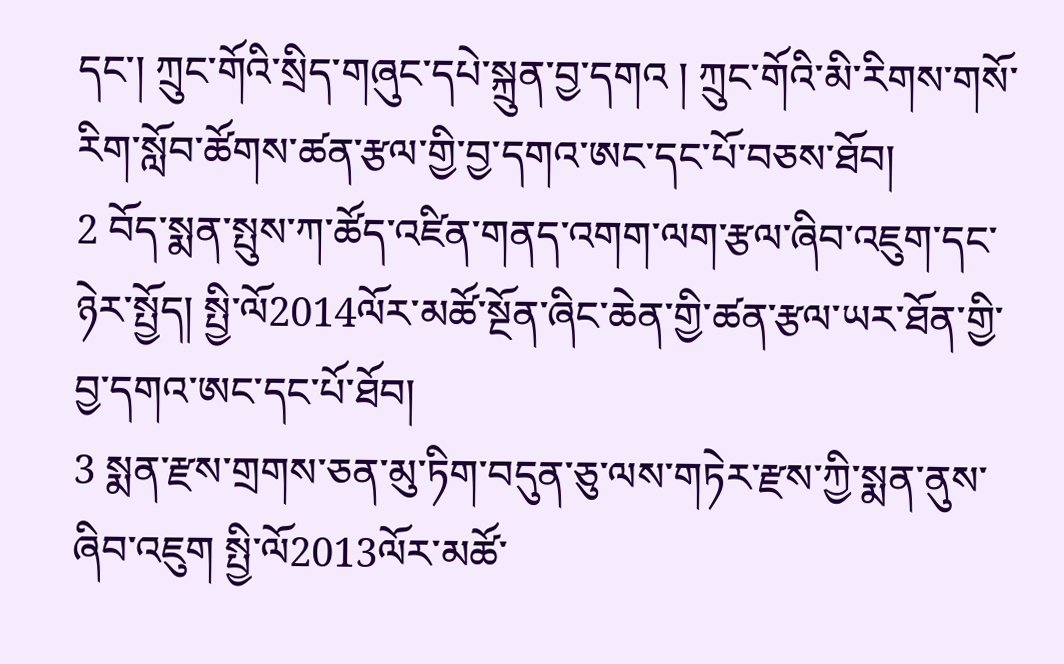དང་། ཀྲུང་གོའི་སྲིད་གཞུང་དཔེ་སྐྲུན་བྱ་དགའ ། ཀྲུང་གོའི་མི་རིགས་གསོ་རིག་སློབ་ཚོགས་ཚན་རྩལ་གྱི་བྱ་དགའ་ཨང་དང་པོ་བཅས་ཐོབ།
2 བོད་སྨན་སྤུས་ཀ་ཚོད་འཛིན་གནད་འགག་ལག་རྩལ་ཞིབ་འཇུག་དང་ཉེར་སྤྱོད། སྤྱི་ལོ2014ལོར་མཚོ་སྔོན་ཞིང་ཆེན་གྱི་ཚན་རྩལ་ཡར་ཐོན་གྱི་བྱ་དགའ་ཨང་དང་པོ་ཐོབ།
3 སྨན་རྫས་གྲགས་ཅན་མུ་ཏིག་བདུན་ཅུ་ལས་གཏེར་རྫས་ཀྱི་སྨན་ནུས་ཞིབ་འཇུག སྤྱི་ལོ2013ལོར་མཚོ་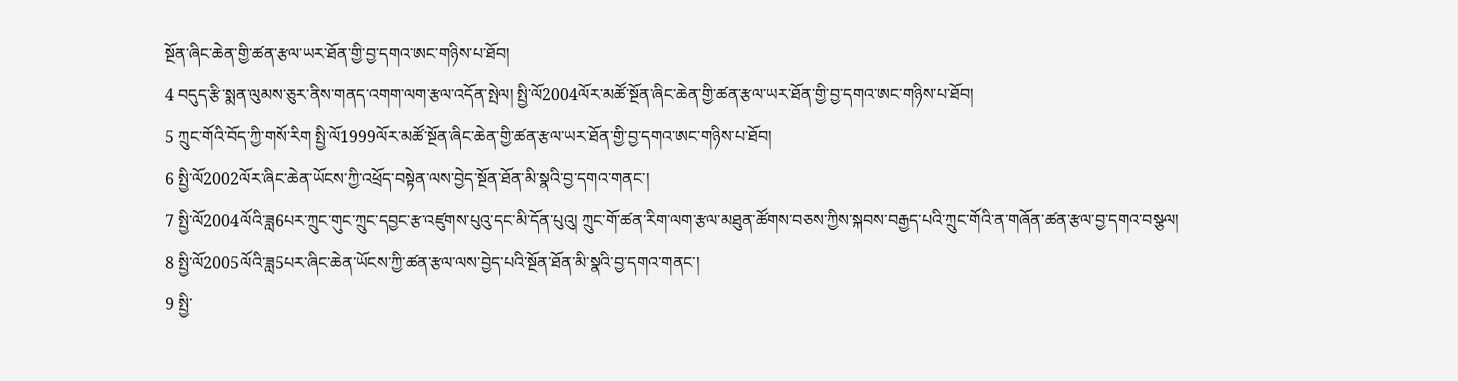སྔོན་ཞིང་ཆེན་གྱི་ཚན་རྩལ་ཡར་ཐོན་གྱི་བྱ་དགའ་ཨང་གཉིས་པ་ཐོབ།
4 བདུད་རྩི་སྨན་ལུམས་ཅུར་ནིས་གནད་འགག་ལག་རྩལ་འདོན་སྤེལ། སྤྱི་ལོ2004ལོར་མཚོ་སྔོན་ཞིང་ཆེན་གྱི་ཚན་རྩལ་ཡར་ཐོན་གྱི་བྱ་དགའ་ཨང་གཉིས་པ་ཐོབ།
5 ཀྲུང་གོའི་བོད་ཀྱི་གསོ་རིག སྤྱི་ལོ1999ལོར་མཚོ་སྔོན་ཞིང་ཆེན་གྱི་ཚན་རྩལ་ཡར་ཐོན་གྱི་བྱ་དགའ་ཨང་གཉིས་པ་ཐོབ།
6 སྤྱི་ལོ2002ལོར་ཞིང་ཆེན་ཡོངས་ཀྱི་འཕྲོད་བསྟེན་ལས་བྱེད་སྔོན་ཐོན་མི་སྣའི་བྱ་དགའ་གནང་།
7 སྤྱི་ལོ2004ལོའི་ཟླ6པར་ཀྲུང་གུང་ཀྲུང་དབྱང་རྩ་འཛུགས་པུའུ་དང་མི་དོན་པུའུ། ཀྲུང་གོ་ཚན་རིག་ལག་རྩལ་མཐུན་ཚོགས་བཅས་ཀྱིས་སྐབས་བརྒྱད་པའི་ཀྲུང་གོའི་ན་གཞོན་ཚན་རྩལ་བྱ་དགའ་བསྩལ།
8 སྤྱི་ལོ2005ལོའི་ཟླ5པར་ཞིང་ཆེན་ཡོངས་ཀྱི་ཚན་རྩལ་ལས་བྱེད་པའི་སྔོན་ཐོན་མི་སྣའི་བྱ་དགའ་གནང་།
9 སྤྱི་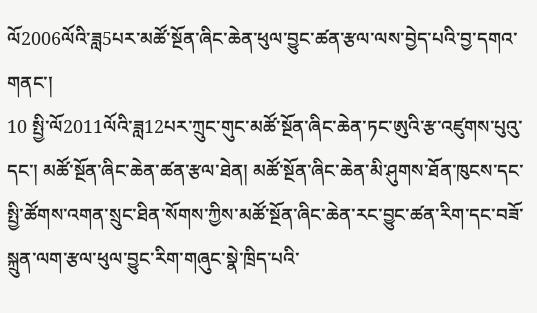ལོ2006ལོའི་ཟླ5པར་མཚོ་སྔོན་ཞིང་ཆེན་ཕུལ་བྱུང་ཚན་རྩལ་ལས་བྱེད་པའི་བྱ་དགའ་གནང་།
10 སྤྱི་ལོ2011ལོའི་ཟླ12པར་ཀྲུང་གུང་མཚོ་སྔོན་ཞིང་ཆེན་ཏང་ཨུའི་རྩ་འཛུགས་པུའུ་དང་། མཚོ་སྔོན་ཞིང་ཆེན་ཚན་རྩལ་ཐེན། མཚོ་སྔོན་ཞིང་ཆེན་མི་ཤུགས་ཐོན་ཁུངས་དང་སྤྱི་ཚོགས་འགན་སྲུང་ཐིན་སོགས་ཀྱིས་མཚོ་སྔོན་ཞིང་ཆེན་རང་བྱུང་ཚན་རིག་དང་བཟོ་སྐྲུན་ལག་རྩལ་ཕུལ་བྱུང་རིག་གཞུང་སྣེ་ཁྲིད་པའི་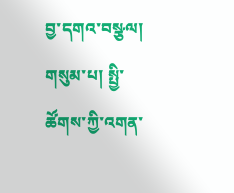བྱ་དགའ་བསྩལ།
གསུམ་པ། སྤྱི་ཚོགས་ཀྱི་འགན་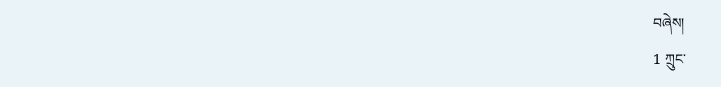བཞེས།
1 ཀྲུང་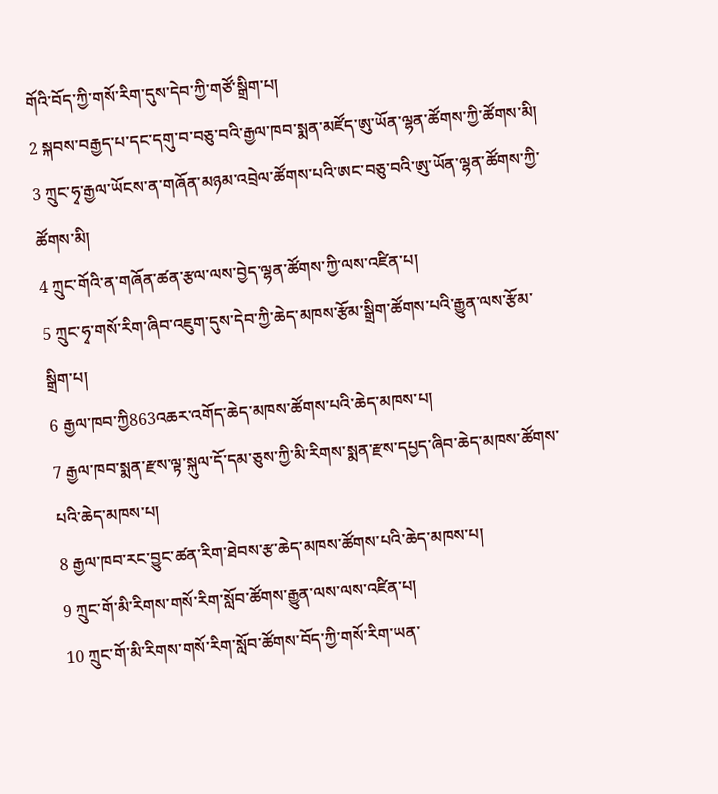གོའི་བོད་ཀྱི་གསོ་རིག་དུས་དེབ་ཀྱི་གཙོ་སྒྲིག་པ།
2 སྐབས་བརྒྱད་པ་དང་དགུ་བ་བཅུ་བའི་རྒྱལ་ཁབ་སྨན་མཛོད་ཨུ་ཡོན་ལྷན་ཚོགས་ཀྱི་ཚོགས་མི།
3 ཀྲུང་ཧྭ་རྒྱལ་ཡོངས་ན་གཞོན་མཉམ་འབྲེལ་ཚོགས་པའི་ཨང་བཅུ་བའི་ཨུ་ཡོན་ལྷན་ཚོགས་ཀྱི་ཚོགས་མི།
4 ཀྲུང་གོའི་ན་གཞོན་ཚན་རྩལ་ལས་བྱེད་ལྷན་ཚོགས་ཀྱི་ལས་འཛིན་པ།
5 ཀྲུང་ཧྭ་གསོ་རིག་ཞིབ་འཇུག་དུས་དེབ་ཀྱི་ཆེད་མཁས་རྩོམ་སྒྲིག་ཚོགས་པའི་རྒྱུན་ལས་རྩོམ་སྒྲིག་པ།
6 རྒྱལ་ཁབ་ཀྱི863འཆར་འགོད་ཆེད་མཁས་ཚོགས་པའི་ཆེད་མཁས་པ།
7 རྒྱལ་ཁབ་སྨན་རྫས་ལྟ་སྐུལ་དོ་དམ་ཅུས་ཀྱི་མི་རིགས་སྨན་རྫས་དཔྱད་ཞིབ་ཆེད་མཁས་ཚོགས་པའི་ཆེད་མཁས་པ།
8 རྒྱལ་ཁབ་རང་བྱུང་ཚན་རིག་ཐེབས་རྩ་ཆེད་མཁས་ཚོགས་པའི་ཆེད་མཁས་པ།
9 ཀྲུང་གོ་མི་རིགས་གསོ་རིག་སློབ་ཚོགས་རྒྱུན་ལས་ལས་འཛིན་པ།
10 ཀྲུང་གོ་མི་རིགས་གསོ་རིག་སློབ་ཚོགས་བོད་ཀྱི་གསོ་རིག་ཡན་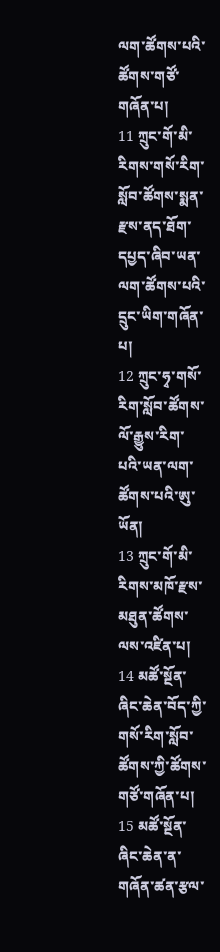ལག་ཚོགས་པའི་ཚོགས་གཙོ་གཞོན་པ།
11 ཀྲུང་གོ་མི་རིགས་གསོ་རིག་སློབ་ཚོགས་སྨན་རྫས་ནད་ཐོག་དཔྱད་ཞིབ་ཡན་ལག་ཚོགས་པའི་དྲུང་ཡིག་གཞོན་པ།
12 ཀྲུང་ཧྭ་གསོ་རིག་སློབ་ཚོགས་ལོ་རྒྱུས་རིག་པའི་ཡན་ལག་ཚོགས་པའི་ཨུ་ཡོན།
13 ཀྲུང་གོ་མི་རིགས་མཁོ་རྫས་མཐུན་ཚོགས་ལས་འཛིན་པ།
14 མཚོ་སྔོན་ཞིང་ཆེན་བོད་ཀྱི་གསོ་རིག་སློབ་ཚོགས་ཀྱི་ཚོགས་གཙོ་གཞོན་པ།
15 མཚོ་སྔོན་ཞིང་ཆེན་ན་གཞོན་ཚན་རྩལ་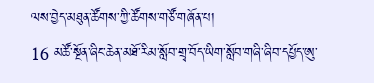ལས་བྱེད་མཐུན་ཚོགས་ཀྱི་ཚོགས་གཙོ་གཞོན་པ།
16 མཚོ་སྔོན་ཞིང་ཆེན་མཐོ་རིམ་སློབ་གྲྭ་བོད་ཡིག་སློབ་གཞི་ཞིབ་དཔྱོད་ཨུ་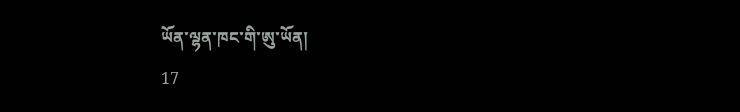ཡོན་ལྷན་ཁང་གི་ཨུ་ཡོན།
17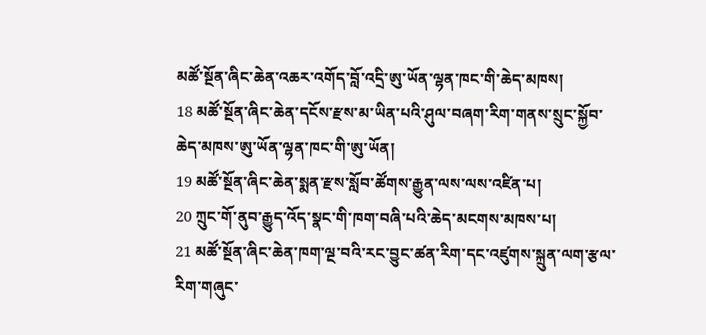མཚོ་སྔོན་ཞིང་ཆེན་འཆར་འགོད་བློ་འདྲི་ཨུ་ཡོན་ལྷན་ཁང་གི་ཆེད་མཁས།
18 མཚོ་སྔོན་ཞིང་ཆེན་དངོས་རྫས་མ་ཡིན་པའི་ཤུལ་བཞག་རིག་གནས་སྲུང་སྐྱོབ་ཆེད་མཁས་ཨུ་ཡོན་ལྷན་ཁང་གི་ཨུ་ཡོན།
19 མཚོ་སྔོན་ཞིང་ཆེན་སྨན་རྫས་སློབ་ཚོགས་རྒྱུན་ལས་ལས་འཛིན་པ།
20 ཀྲུང་གོ་ནུབ་རྒྱུད་འོད་སྣང་གི་ཁག་བཞི་པའི་ཆེད་མངགས་མཁས་པ།
21 མཚོ་སྔོན་ཞིང་ཆེན་ཁག་ལྔ་བའི་རང་བྱུང་ཚན་རིག་དང་འཛུགས་སྐྲུན་ལག་རྩལ་རིག་གཞུང་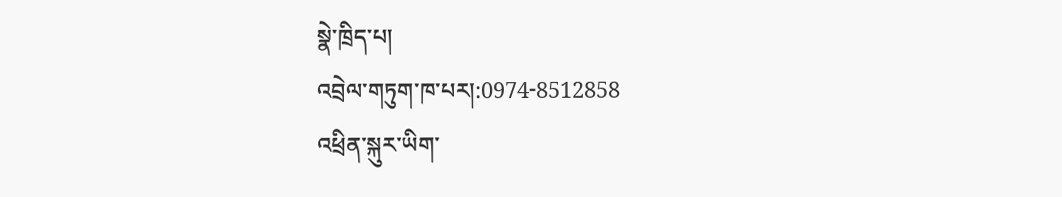སྣེ་ཁྲིད་པ།
འབྲེལ་གཏུག་ཁ་པར།:0974-8512858
འཕྲིན་སྐུར་ཡིག་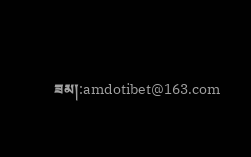ཟམ།:amdotibet@163.com